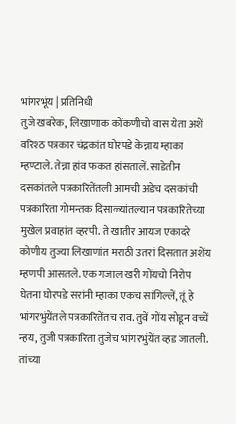भांगरभूंय | प्रतिनिधी
तुजे खबरेक, लिखाणाक कोंकणीचो वास येता अशें वरिश्ठ पत्रकार चंद्रकांत घोरपडे केन्नाय म्हाका म्हण्टाले. तेन्ना हांव फकत हांसतालें. साडेतीन दसकांतले पत्रकारितेंतली आमची अडेच दसकांची पत्रकारिता गोमन्तक दिसाळ्यांतल्यान पत्रकारितेच्या मुखेल प्रवाहांत व्हरपी. ते खातीर आयज एकादरे कोणीय तुज्या लिखाणांत मराठी उतरां दिसतात अशेंय म्हणपी आसतले. एक गजाल खरी गोंयचो निरोप घेतना घोरपडे सरांनी म्हाका एकच सांगिल्लें, तूं हे भांगरभुंयेंतले पत्रकारितेंतच राव. तुवें गोंय सोडून वच्चें न्हय, तुजी पत्रकारिता तुजेच भांगरभुंयेंत व्हड जातली.
तांच्या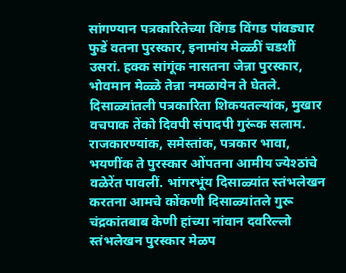सांगण्यान पत्रकारितेच्या विंगड विंगड पांवड्यार फुडें वतना पुरस्कार, इनामांय मेळ्ळीं चडशीं उसरां. हक्क सांगूंक नासतना जेन्ना पुरस्कार, भोवमान मेळ्ळे तेन्ना नमळायेन ते घेतले. दिसाळ्यांतली पत्रकारिता शिकयतल्यांक, मुखार वचपाक तेंको दिवपी संपादपी गुरूंक सलाम. राजकारण्यांक, समेस्तांक, पत्रकार भावा, भयणींक ते पुरस्कार ओंपतना आमीय ज्येश्ठांचे वळेरेंत पावलीं. भांगरभूंय दिसाळ्यांत स्तंभलेखन करतना आमचे कोंकणी दिसाळ्यांतले गुरू चंद्रकांतबाब केणी हांच्या नांवान दवरिल्लो स्तंभलेखन पुरस्कार मेळप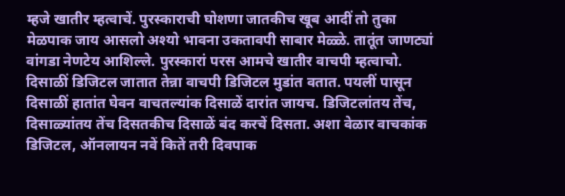म्हजे खातीर म्हत्वाचें. पुरस्काराची घोशणा जातकीच खूब आदीं तो तुका मेळपाक जाय आसलो अश्यो भावना उकतावपी साबार मेळ्ळे. तातूंत जाणट्यां वांगडा नेणटेय आशिल्ले. पुरस्कारां परस आमचे खातीर वाचपी म्हत्वाचो.
दिसाळीं डिजिटल जातात तेन्ना वाचपी डिजिटल मुडांत वतात. पयलीं पासून दिसाळीं हातांत घेवन वाचतल्यांक दिसाळें दारांत जायच. डिजिटलांतय तेंच, दिसाळ्यांतय तेंच दिसतकीच दिसाळें बंद करचें दिसता. अशा वेळार वाचकांक डिजिटल, ऑनलायन नवें कितें तरी दिवपाक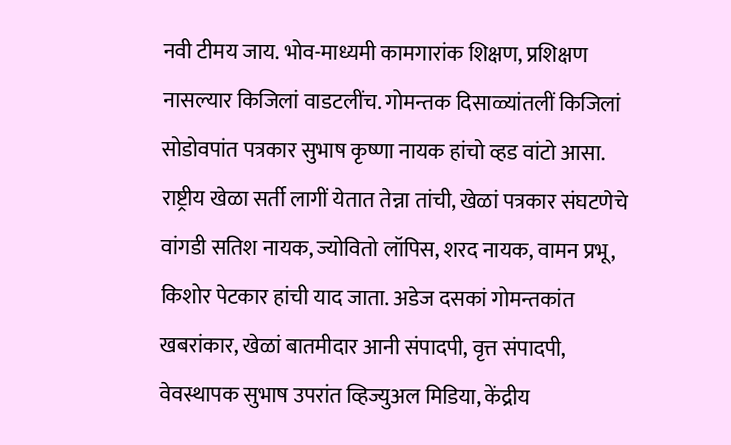नवी टीमय जाय. भोव-माध्यमी कामगारांक शिक्षण, प्रशिक्षण नासल्यार किजिलां वाडटलींच. गोमन्तक दिसाळ्यांतलीं किजिलां सोडोवपांत पत्रकार सुभाष कृष्णा नायक हांचो व्हड वांटो आसा. राष्ट्रीय खेळा सर्ती लागीं येतात तेन्ना तांची, खेळां पत्रकार संघटणेचे वांगडी सतिश नायक, ज्योवितो लॉपिस, शरद नायक, वामन प्रभू, किशोर पेटकार हांची याद जाता. अडेज दसकां गोमन्तकांत खबरांकार, खेळां बातमीदार आनी संपादपी, वृत्त संपादपी, वेवस्थापक सुभाष उपरांत व्हिज्युअल मिडिया, केंद्रीय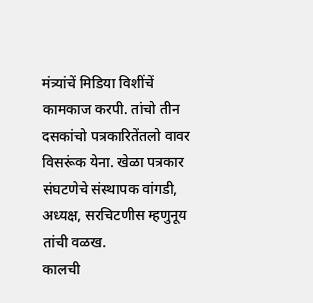मंत्र्यांचें मिडिया विशींचें कामकाज करपी. तांचो तीन दसकांचो पत्रकारितेंतलो वावर विसरूंक येना. खेळा पत्रकार संघटणेचे संस्थापक वांगडी, अध्यक्ष, सरचिटणीस म्हणुनूय तांची वळख.
कालची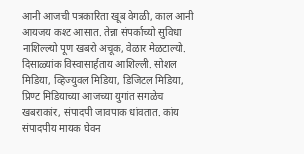आनी आजची पत्रकारिता खूब वेगळी, काल आनी आयजय कश्ट आसात. तेन्ना संपर्काच्यो सुविधा नाशिल्ल्यो पूण खबरो अचूक, वेळार मेळटाल्यो. दिसाळ्यांक विस्वासार्हताय आशिल्ली. सोशल मिडिया, व्हिज्युवल मिडिया, डिजिटल मिडिया, प्रिण्ट मिडियाच्या आजच्या युगांत सगळेच खबराकांर, संपादपी जावपाक धांवतात. कांय संपादपीय मायक घेवन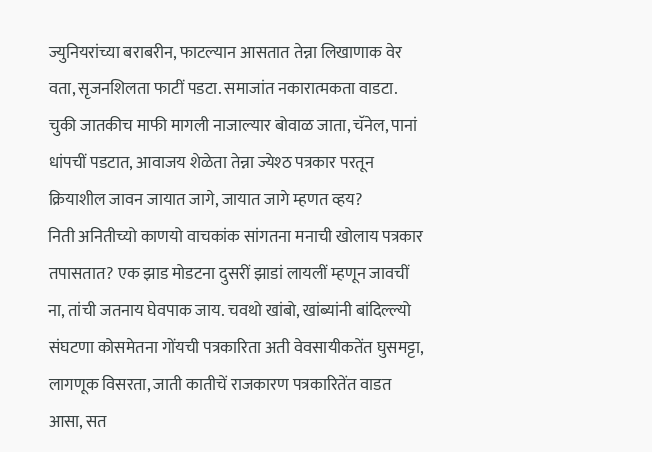ज्युनियरांच्या बराबरीन, फाटल्यान आसतात तेन्ना लिखाणाक वेर वता, सृजनशिलता फाटीं पडटा. समाजांत नकारात्मकता वाडटा. चुकी जातकीच माफी मागली नाजाल्यार बोवाळ जाता, चॅनेल, पानां धांपचीं पडटात, आवाजय शेळेता तेन्ना ज्येश्ठ पत्रकार परतून
क्रियाशील जावन जायात जागे, जायात जागे म्हणत व्हय?
निती अनितीच्यो काणयो वाचकांक सांगतना मनाची खोलाय पत्रकार तपासतात? एक झाड मोडटना दुसरीं झाडां लायलीं म्हणून जावचीं ना, तांची जतनाय घेवपाक जाय. चवथो खांबो, खांब्यांनी बांदिल्ल्यो संघटणा कोसमेतना गोंयची पत्रकारिता अती वेवसायीकतेंत घुसमट्टा, लागणूक विसरता, जाती कातीचें राजकारण पत्रकारितेंत वाडत आसा, सत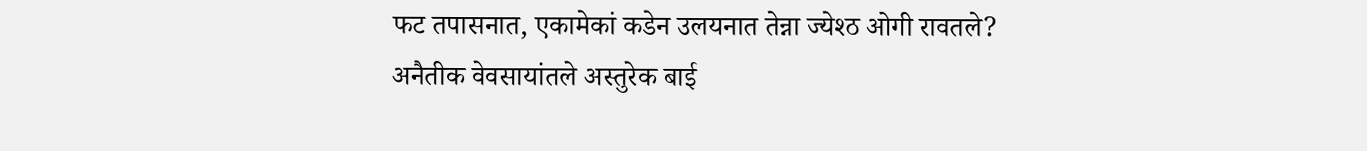फट तपासनात, एकामेकां कडेन उलयनात तेन्ना ज्येश्ठ ओगी रावतले?
अनैतीक वेवसायांतले अस्तुरेक बाई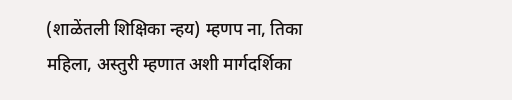(शाळेंतली शिक्षिका न्हय) म्हणप ना, तिका महिला, अस्तुरी म्हणात अशी मार्गदर्शिका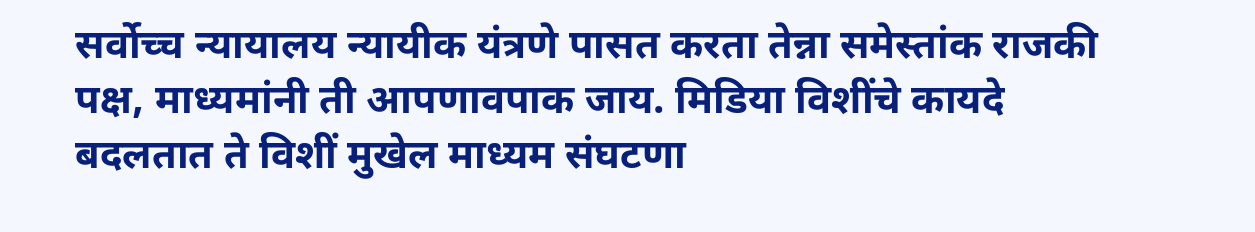सर्वोच्च न्यायालय न्यायीक यंत्रणे पासत करता तेन्ना समेस्तांक राजकी पक्ष, माध्यमांनी ती आपणावपाक जाय. मिडिया विशींचे कायदे बदलतात ते विशीं मुखेल माध्यम संघटणा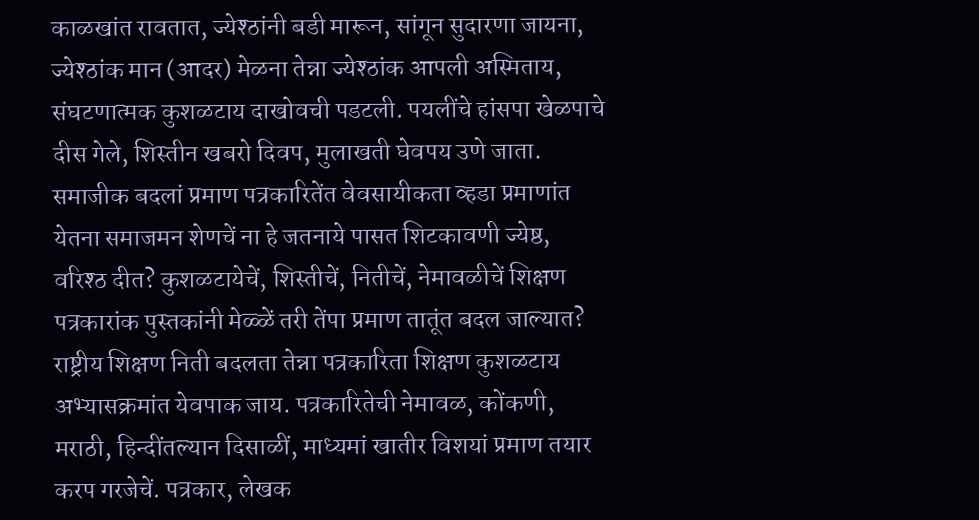काळखांत रावतात, ज्येश्ठांनी बडी मारून, सांगून सुदारणा जायना, ज्येश्ठांक मान (आदर) मेळना तेन्ना ज्येश्ठांक आपली अस्मिताय, संघटणात्मक कुशळटाय दाखोवची पडटली. पयलींचे हांसपा खेळपाचे दीस गेले, शिस्तीन खबरो दिवप, मुलाखती घेवपय उणे जाता. समाजीक बदलां प्रमाण पत्रकारितेंत वेवसायीकता व्हडा प्रमाणांत येतना समाजमन शेणचें ना हे जतनाये पासत शिटकावणी ज्येष्ठ, वरिश्ठ दीत? कुशळटायेचें, शिस्तीचें, नितीचें, नेमावळीचें शिक्षण पत्रकारांक पुस्तकांनी मेळ्ळें तरी तेंपा प्रमाण तातूंत बदल जाल्यात?
राष्ट्रीय शिक्षण निती बदलता तेन्ना पत्रकारिता शिक्षण कुशळटाय अभ्यासक्रमांत येवपाक जाय. पत्रकारितेची नेमावळ, कोंकणी, मराठी, हिन्दींतल्यान दिसाळीं, माध्यमां खातीर विशयां प्रमाण तयार करप गरजेचें. पत्रकार, लेखक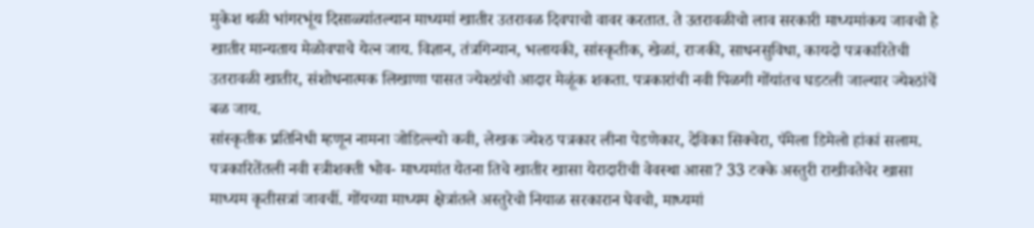मुकेश थळी भांगरभूंय दिसाळ्यांतल्यान माध्यमां खातीर उतरावळ दिवपाचो वावर करतात. ते उतरावळीचो लाव सरकारी माध्यमांकय जावचो हे खातीर मान्यताय मेळोवपाचे येत्न जाय. विज्ञान, तंत्रगिन्यान, भलायकी, सांस्कृतीक, खेळां, राजकी, साधनसुविधा, कायदो पत्रकारितेची उतरावळी खातीर, संशोधनात्मक लिखाणा पासत ज्येश्ठांचो आदार मेळूंक शकता. पत्रकारांची नवी पिळगी गोंयांतच घडटली जाल्यार ज्येश्ठांचें बळ जाय.
सांस्कृतीक प्रतिनिधी म्हणून नामना जोडिल्ल्यो कवी, लेखक ज्येश्ठ पत्रकार लीना पेडणेकार, देविका सिक्वेरा, पॅमेला डिमेलो हांकां सलाम. पत्रकारितेंतली नवी स्त्रीशक्ती भोव- माध्यमांत येतना तिचे खातीर खासा येरादारीची वेवस्था आसा? 33 टक्के अस्तुरी राखीवतेचेर खासा माध्यम कृतीसत्रां जावचीं. गोंयच्या माध्यम क्षेत्रांतले अस्तुरेचो नियाळ सरकारान घेवचो, माध्यमां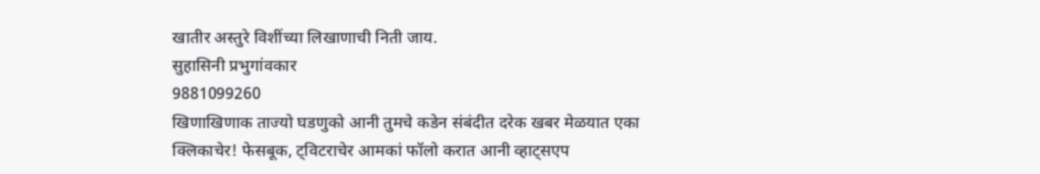खातीर अस्तुरे विशींच्या लिखाणाची निती जाय.
सुहासिनी प्रभुगांवकार
9881099260
खिणाखिणाक ताज्यो घडणुको आनी तुमचे कडेन संबंदीत दरेक खबर मेळयात एका क्लिकाचेर! फेसबूक, ट्विटराचेर आमकां फॉलो करात आनी व्हाट्सएप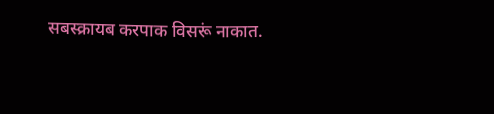सबस्क्रायब करपाक विसरूं नाकात.